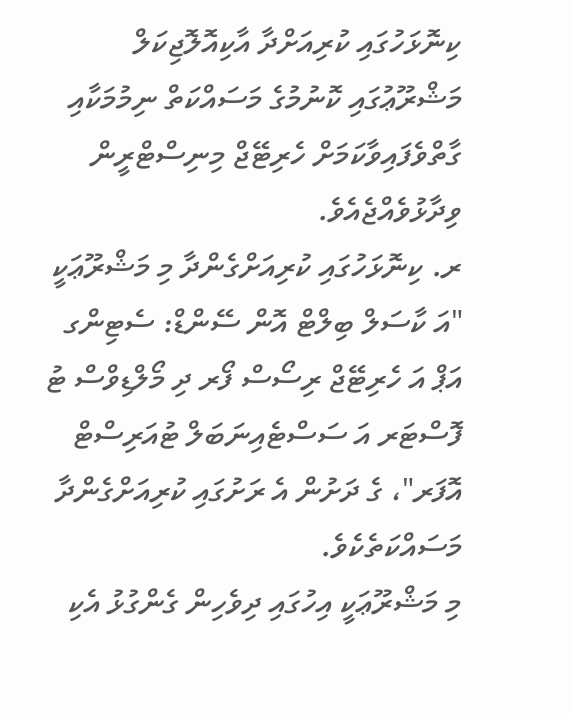ކިނޮޅަހުގައި ކުރިއަށްދާ އާކިއޮލޮޖިކަލް މަޝްރޫޢުގައި ކޮނުމުގެ މަސައްކަތް ނިމުމަކާއި ގާތްވެފައިވާކަމަށް ހެރިޓޭޖް މިނިސްޓްރީން ވިދާޅުވެއްޖެއެވެ.
ރ. ކިނޮޅަހުގައި ކުރިއަށްގެންދާ މި މަޝްރޫޢަކީ "އަ ކާސަލް ބިލްޓް އޮން ސޭންޑް: ސެޓިންގ އަޕް އަ ހެރިޓޭޖް ރިސޯސް ފޯރ ދި މޯލްޑިވްސް ޓު ފޮސްޓަރ އަ ސަސްޓެއިނަބަލް ޓުއަރިސްޓް އޮފަރ"، ގެ ދަށުން އެ ރަށުގައި ކުރިއަށްގެންދާ މަސައްކަތެކެވެ.
މި މަޝްރޫޢަކީ އިހުގައި ދިވެހިން ގެންގުޅު އެކި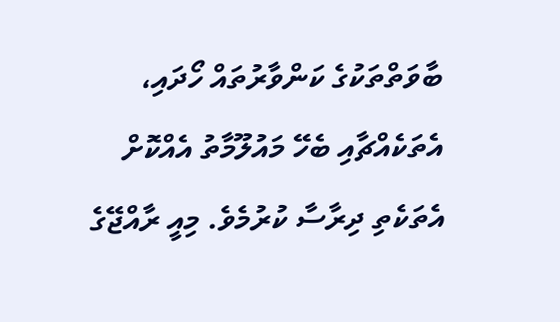ބާވަތްތަކުގެ ކަންވާރުތައް ހޯދައި، އެތަކެއްޗާއި ބެހޭ މައުލޫމާތު އެއްކޮށް އެތަކެތި ދިރާސާ ކުރުމެވެ. މިއީ ރާއްޖޭގެ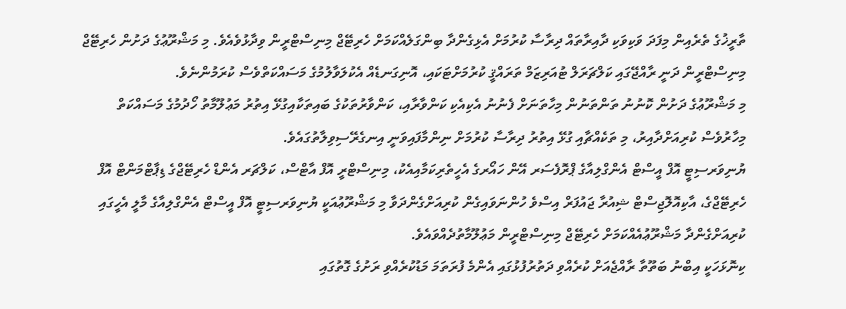ތާރީޚުގެ ތެރެއިން މިފަދަ ވަކިވަކި ދާއިރާތައް ދިރާސާ ކުރުމަށް އެޅިގެންދާ ބިންގަލެއްކަމަށް ހެރިޓޭޖް މިނިސްޓްރީން ވިދާޅުވެއެވެ. މި މަޝްރޫޢުގެ ދަށުން ހެރިޓޭޖް މިނިސްޓްރީން ދަނީ ރާއްޖޭގައި ކަލްޗަރަލް ޓުއަރިޒަމް ތަރައްޤީ ކުރުމަށްޓަކައި، އޮނިގަނޑެއް އެކުލަވާލުމުގެ މަސައްކަތްވެސް ކުރަމުންނެވެ.
މި މަޝްރޫޢުގެ ދަށުން ކޮނުނު ތަންތަނުން މިހާތަނަށް ފެނުނު އެކިއެކި ކަންވާރާއި، ކަންވާރުތަކުގެ ބައިތަކާއިގުޅޭ އިތުރު މަޢުލޫމާތު ހޯދުމުގެ މަސައްކަތް މިހާރުވެސް ކުރިއަށްދާއިރު، މި ތަކެއްޗާއި ގުޅޭ އިތުރު ދިރާސާ ކުރުމަށް ނިންމާފައިވަނީ އިނގެރޭސިވިލާތުގައެވެ.
ޔުނިވަރސިޓީ އޮފް އީސްޓް އެންގްލިއާގެ ޕްރޮފެސަރ އޭން ހައޯރގެ އެހީތެރިކަމާއިއެކު، މިނިސްޓްރީ އޮފް އާޓްސް، ކަލްޗަރ އެންޑް ހެރިޓޭޖްގެ ޑިޕާޓްމަންޓް އޮފް ހެރިޓޭޖްގެ، އާކިއޮލޮޖިސްޓް ޝިއުރާ ޖައުފަރް އިސްވެ ހުންނަވައިގެން ކުރިއަށްގެންދަވާ މި މަޝްރޫޢުއަކީ ޔުނިވަރސިޓީ އޮފް އީސްޓް އެންގްލިއާގެ މާލީ އެހީގައި ކުރިއަށްގެންދާ މަޝްރޫޢުއެއްކަމަށް ހެރިޓޭޖް މިނިސްޓްރީން މަޢުލޫމާތުދެއްވައެވެ.
ކިނޮޅަހަކީ އިބްނު ބަތޫތާ ރާއްޖެއަށް ކުރެއްވި ދަތުރުފުޅުގައި އެންމެ ފުރަތަމަ މަޑުކުރެއްވި ރަށުގެ ގޮތުގައި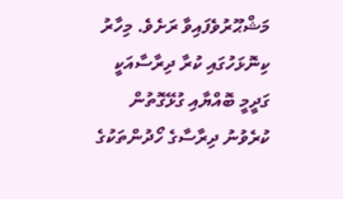މަޝްޙޫރުވެފައިވާ ރަށެވެ. މިހާރު ކިނޮޅަހުގައި ކުރާ ދިރާސާއަކީ ގަދީމީ ބޮއްޔާއި ގުޅޭގޮތުން ކުރެވުނު ދިރާސާގެ ހޯދުންތަކުގެ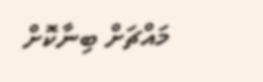މައްޗަށް ބިނާކޮށް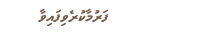ފަރުމާކުރެވިފައިވާ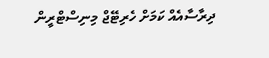ދިރާސާއެއް ކަމަށް ހެރިޓޭޖް މިނިސްޓްރީން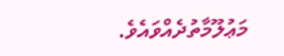މަޢުލޫމާތުދެއްވައެވެ.